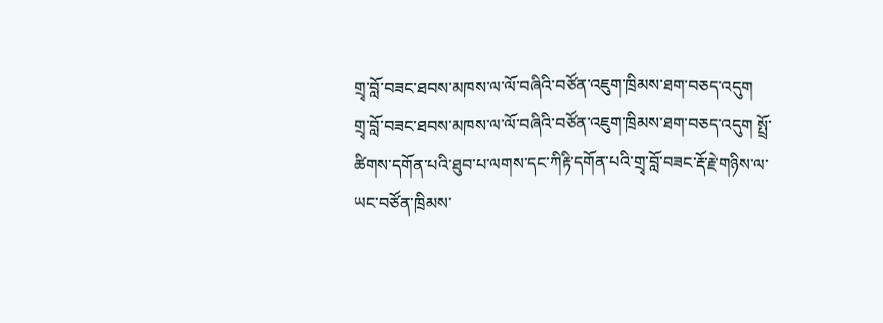གྲྭ་བློ་བཟང་ཐབས་མཁས་ལ་ལོ་བཞིའི་བཙོན་འཇུག་ཁྲིམས་ཐག་བཅད་འདུག
གྲྭ་བློ་བཟང་ཐབས་མཁས་ལ་ལོ་བཞིའི་བཙོན་འཇུག་ཁྲིམས་ཐག་བཅད་འདུག སྤྲོ་ཚིགས་དགོན་པའི་ཐུབ་པ་ལགས་དང་ཀིརྟི་དགོན་པའི་གྲྭ་བློ་བཟང་རྡོ་རྗེ་གཉིས་ལ་ཡང་བཙོན་ཁྲིམས་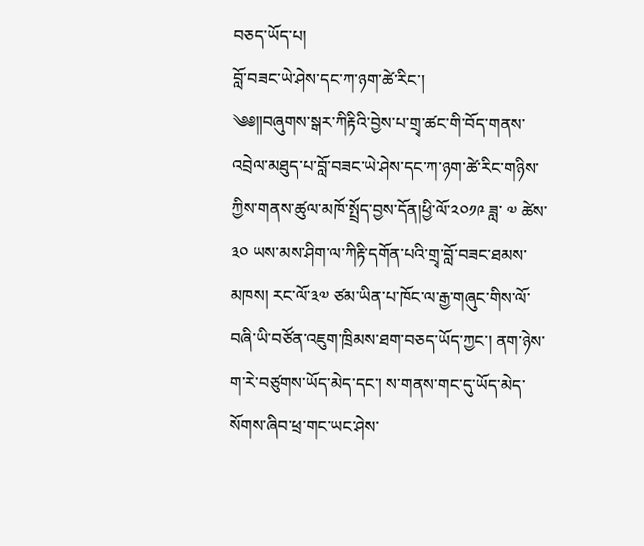བཅད་ཡོད་པ།
བློ་བཟང་ཡེ་ཤེས་དང་ཀ་ཉག་ཚེ་རིང་།
༄༅༎བཞུགས་སྒར་ཀིརྟིའི་བྱེས་པ་གྲྭ་ཚང་གི་བོད་གནས་འབྲེལ་མཐུད་པ་བློ་བཟང་ཡེ་ཤེས་དང་ཀ་ཉག་ཚེ་རིང་གཉིས་ཀྱིས་གནས་ཚུལ་མཁོ་སྤྲོད་བྱས་དོན།ཕྱི་ལོ་༢༠༡༩ ཟླ་ ༧ ཚེས་ ༣༠ ཡས་མས་ཤིག་ལ་ཀིརྟི་དགོན་པའི་གྲྭ་བློ་བཟང་ཐམས་མཁས། རང་ལོ་༣༧ ཙམ་ཡིན་པ་ཁོང་ལ་རྒྱ་གཞུང་གིས་ལོ་བཞི་ཡི་བཙོན་འཇུག་ཁྲིམས་ཐག་བཅད་ཡོད་ཀྱང་། ནག་ཉེས་ག་རེ་བཙུགས་ཡོད་མེད་དང་། ས་གནས་གང་དུ་ཡོད་མེད་སོགས་ཞིབ་ཕྲ་གང་ཡང་ཤེས་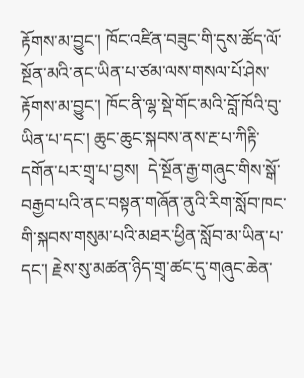རྟོགས་མ་བྱུང་། ཁོང་འཛིན་བཟུང་གི་དུས་ཚོད་ལོ་སྔོན་མའི་ནང་ཡིན་པ་ཙམ་ལས་གསལ་པོ་ཤེས་རྟོགས་མ་བྱུང་། ཁོང་ནི་ལྷ་སྡེ་གོང་མའི་བློ་ཁོའི་བུ་ཡིན་པ་དང་། ཆུང་ཆུང་སྐབས་ནས་རྔ་པ་ཀིརྟི་དགོན་པར་གྲྭ་པ་བྱས།  དེ་སྔོན་རྒྱ་གཞུང་གིས་སྒོ་བརྒྱབ་པའི་ནང་བསྟན་གཞོན་ནུའི་རིག་སློབ་ཁང་གི་སྐབས་གསུམ་པའི་མཐར་ཕྱིན་སློབ་མ་ཡིན་པ་དང་། རྗེས་སུ་མཚན་ཉིད་གྲྭ་ཚང་དུ་གཞུང་ཆེན་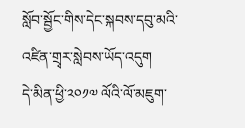སློབ་སྦྱོང་གིས་དེང་སྐབས་དབུ་མའི་འཛིན་གྲྭར་སླེབས་ཡོད་འདུག
དེ་མིན་ཕྱི་༢༠༡༧ ལོའི་ལོ་མཇུག་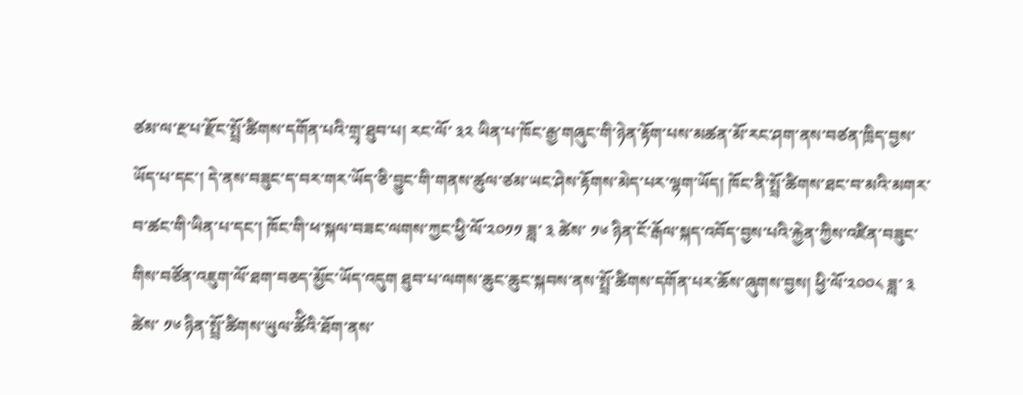ཙམ་ལ་རྔ་པ་རྫོང་སྤྲོ་ཚིགས་དགོན་པའི་གྲྭ་ཐུབ་པ། རང་ལོ་ ༣༢ ཡིན་པ་ཁོང་རྒྱ་གཞུང་གི་ཉེན་རྟོག་པས་མཚན་མོ་རང་ཤག་ནས་བཙན་ཁྲིད་བྱས་ཡོད་པ་དང་། དེ་ནས་བཟུང་ད་བར་གར་ཡོད་ཅི་བྱུང་གི་གནས་ཚུལ་ཙམ་ཡང་ཤེས་རྟོགས་མེད་པར་ལྷག་ཡོད། ཁོང་ནི་སྤྲོ་ཚིགས་ཐང་བ་མའི་མགར་བ་ཚང་གི་ཡིན་པ་དང་། ཁོང་གི་ཕ་སྐལ་བཟང་ལགས་ཀྱང་ཕྱི་ལོ་༢༠༡༡ ཟླ་ ༣ ཚེས་ ༡༦ ཉིན་ངོ་རྒོལ་སྐད་འབོད་བྱས་པའི་རྐྱེན་ཀྱིས་འཛིན་བཟུང་གིས་བཙོན་འཇུག་ལོ་ཐག་བཅད་མྱོང་ཡོད་འདུག ཐུབ་པ་ལགས་ཆུང་ཆུང་སྐབས་ནས་སྤྲོ་ཚིགས་དགོན་པར་ཆོས་ཞུགས་བྱས། ཕྱི་ལོ་༢༠༠༨ ཟླ་ ༣ ཚེས་ ༡༦ ཉིན་སྤྲོ་ཚིགས་ཡུལ་ཚོིའི་ཐོག་ནས་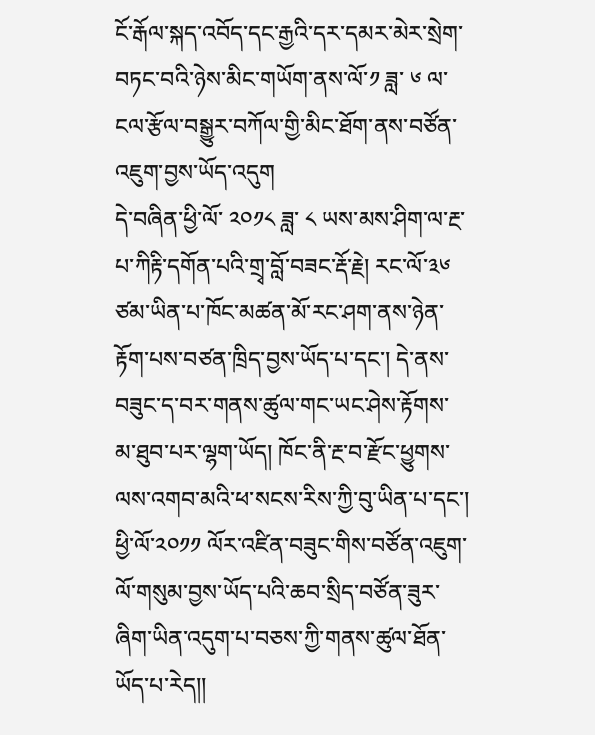ངོ་རྒོལ་སྐད་འབོད་དང་རྒྱའི་དར་དམར་མེར་སྲེག་བཏང་བའི་ཉེས་མིང་གཡོག་ནས་ལོ་༡ ཟླ་ ༦ ལ་ངལ་རྩོལ་བསྒྱུར་བཀོལ་གྱི་མིང་ཐོག་ནས་བཙོན་འཇུག་བྱས་ཡོད་འདུག
དེ་བཞིན་ཕྱི་ལོ་ ༢༠༡༨ ཟླ་ ༨ ཡས་མས་ཤིག་ལ་རྔ་པ་ཀིརྟི་དགོན་པའི་གྲྭ་བློ་བཟང་རྡོ་རྗེ། རང་ལོ་༣༦ ཙམ་ཡིན་པ་ཁོང་མཚན་མོ་རང་ཤག་ནས་ཉེན་རྟོག་པས་བཙན་ཁྲིད་བྱས་ཡོད་པ་དང་། དེ་ནས་བཟུང་ད་བར་གནས་ཚུལ་གང་ཡང་ཤེས་རྟོགས་མ་ཐུབ་པར་ལྷག་ཡོད། ཁོང་ནི་རྔ་བ་རྫོང་ཕྱུགས་ལས་འགབ་མའི་ཕ་སངས་རིས་ཀྱི་བུ་ཡིན་པ་དང་། ཕྱི་ལོ་༢༠༡༡ ལོར་འཛིན་བཟུང་གིས་བཙོན་འཇུག་ལོ་གསུམ་བྱས་ཡོད་པའི་ཆབ་སྲིད་བཙོན་ཟུར་ཞིག་ཡིན་འདུག་པ་བཅས་ཀྱི་གནས་ཚུལ་ཐོན་ཡོད་པ་རེད།།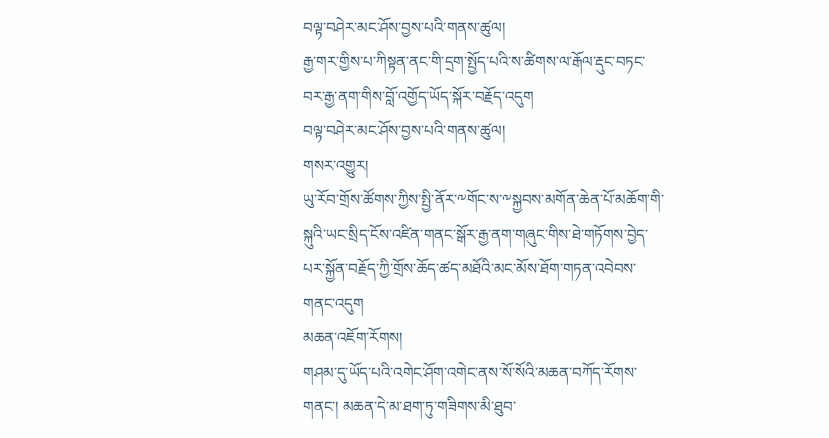བལྟ་བཤེར་མང་ཤོས་བྱས་པའི་གནས་ཚུལ།
རྒྱ་གར་གྱིས་པ་ཀིསྟན་ནང་གི་དྲག་སྤྱོད་པའི་ས་ཚིགས་ལ་རྒོལ་རྡུང་བཏང་བར་རྒྱ་ནག་གིས་བློ་འགྱོད་ཡོད་སྐོར་བརྗོད་འདུག
བལྟ་བཤེར་མང་ཤོས་བྱས་པའི་གནས་ཚུལ།
གསར་འགྱུར།
ཡུ་རོབ་གྲོས་ཚོགས་ཀྱིས་སྤྱི་ནོར་༸གོང་ས་༸སྐྱབས་མགོན་ཆེན་པོ་མཆོག་གི་སྐུའི་ཡང་སྲིད་ངོས་འཛིན་གནང་སྒོར་རྒྱ་ནག་གཞུང་གིས་ཐེ་གཏོགས་བྱེད་པར་སྐྱོན་བརྗོད་ཀྱི་གྲོས་ཆོད་ཚད་མཐོའི་མང་མོས་ཐོག་གཏན་འབེབས་གནང་འདུག
མཆན་འཇོག་རོགས།
གཤམ་དུ་ཡོད་པའི་འགེང་ཤོག་འགེང་ནས་སོ་སོའི་མཆན་བཀོད་རོགས་གནང་། མཆན་དེ་མ་ཐག་ཏུ་གཟིགས་མི་ཐུབ་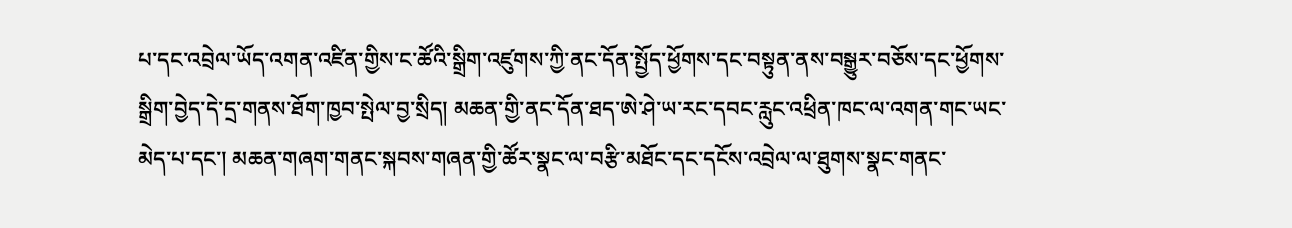པ་དང་འབྲེལ་ཡོད་འགན་འཛིན་གྱིས་ང་ཚོའི་སྒྲིག་འཛུགས་ཀྱི་ནང་དོན་སྤྱོད་ཕྱོགས་དང་བསྟུན་ནས་བསྒྱུར་བཅོས་དང་ཕྱོགས་སྒྲིག་བྱེད་དེ་དྲ་གནས་ཐོག་ཁྱབ་སྤེལ་བྱ་སྲིད། མཆན་གྱི་ནང་དོན་ཐད་ཨེ་ཤེ་ཡ་རང་དབང་རླུང་འཕྲིན་ཁང་ལ་འགན་གང་ཡང་མེད་པ་དང་། མཆན་གཞག་གནང་སྐབས་གཞན་གྱི་ཚོར་སྣང་ལ་བརྩི་མཐོང་དང་དངོས་འབྲེལ་ལ་ཐུགས་སྣང་གནང་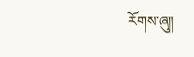རོགས་ཞུ༎